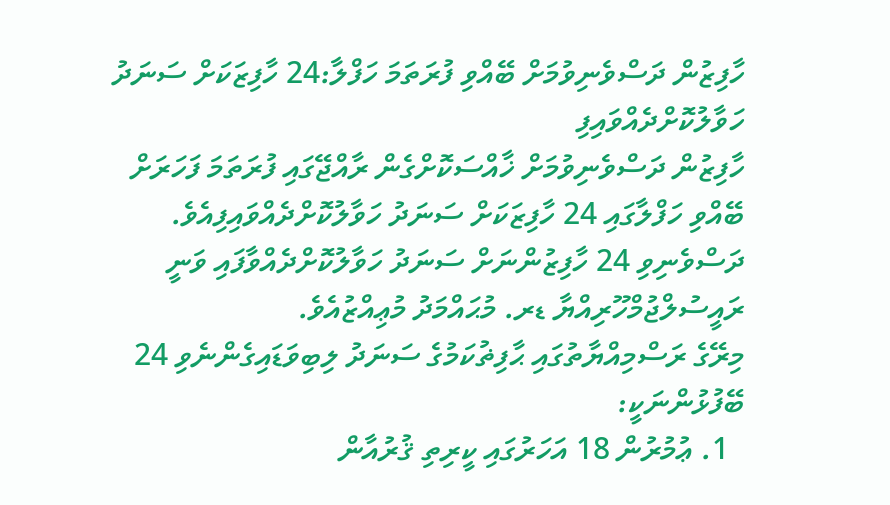ހާފިޒުން ދަސްވެނިވުމަށް ބޭއްވި ފުރަތަމަ ހަފްލާ:24 ހާފިޒަކަށް ސަނަދު ހަވާލުކޮށްދެއްވައިފި
ހާފިޒުން ދަސްވެނިވުމަށް ޚާއްސަކޮށްގެން ރާއްޖޭގައި ފުރަތަމަ ފަހަރަށް ބޭއްވި ހަފްލާގައި 24 ހާފިޒަކަށް ސަނަދު ހަވާލުކޮށްދެއްވައިފިއެވެ.
ދަސްވެނިވި 24 ހާފިޒުންނަށް ސަނަދު ހަވާލުކޮށްދެއްވާފައި ވަނީ ރައީސުލްޖުމްހޫރިއްޔާ ޑރ. މުޙައްމަދު މުޢިއްޒުއެވެ.
މިރޭގެ ރަސްމިއްޔާތުގައި ޙާފިޡުކަމުގެ ސަނަދު ލިބިވަޑައިގެންނެވި 24 ބޭފުޅުންނަކީ:
  1. ޢުމުރުން 18 އަހަރުގައި ކީރިތި ޤުރުއާން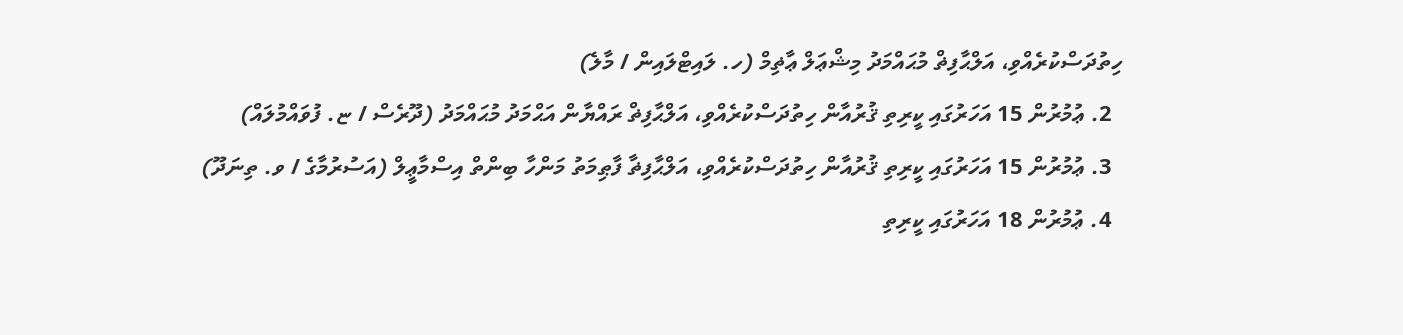ހިތުދަސްކުރެއްވި، އަލްޙާފިޡް މުޙައްމަދު މިޝްޢަލް ޢާޡިމް (ހ. ލައިޓްލައިން / މާލެ)
  2. ޢުމުރުން 15 އަހަރުގައި ކީރިތި ޤުރުއާން ހިތުދަސްކުރެއްވި، އަލްޙާފިޡް ރައްޔާން އަޙްމަދު މުޙައްމަދު (ދޫރެސް / ޏ. ފުވައްމުލައް)
  3. ޢުމުރުން 15 އަހަރުގައި ކީރިތި ޤުރުއާން ހިތުދަސްކުރެއްވި، އަލްޙާފިޡާ ފާޠިމަތު މަންހާ ބިންތް އިސްމާޢީލް (އަސުރުމާގެ / ވ. ތިނަދޫ)
  4. ޢުމުރުން 18 އަހަރުގައި ކީރިތި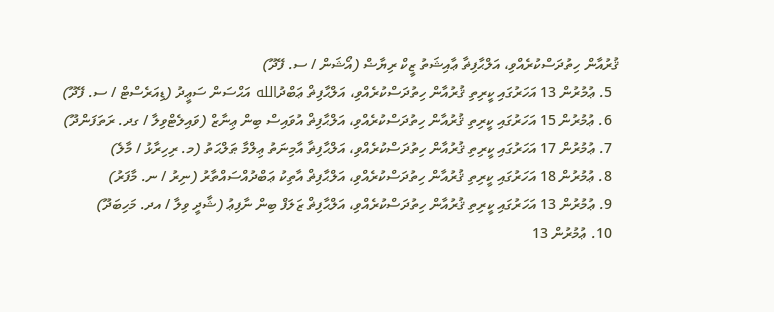ޤުރުއާން ހިތުދަސްކުރެއްވި، އަލްޙާފިޡާ ޢާއިޝަތު ޒީކް ރިޔާޟް (އޯޝަން / ސ. ފޭދޫ)
  5. ޢުމުރުން 13 އަހަރުގައި ކީރިތި ޤުރުއާން ހިތުދަސްކުރެއްވި، އަލްޙާފިޡް ޢަބްދުالله އަޙްސަން ސަޢީދު (ޑިއަރެސްޓް / ސ. ފޭދޫ)
  6. ޢުމުރުން 15 އަހަރުގައި ކީރިތި ޤުރުއާން ހިތުދަސްކުރެއްވި، އަލްޙާފިޡް އުވައިސް ބިން ޢިނާޒް (ވައިލެޓްވިލާ / ގދ. ރަތަފަންދޫ)
  7. ޢުމުރުން 17 އަހަރުގައި ކީރިތި ޤުރުއާން ހިތުދަސްކުރެއްވި، އަލްޙާފިޡާ އާމިނަތު ޢިލްމާ ޠަލްޙަތު (މ. ރިހިރާޅު / މާލެ)
  8. ޢުމުރުން 18 އަހަރުގައި ކީރިތި ޤުރުއާން ހިތުދަސްކުރެއްވި، އަލްޙާފިޡް އާތިކު ޢަބްދުއްސައްތާރު (ނިރު / ނ. މާފަރު)
  9. ޢުމުރުން 13 އަހަރުގައި ކީރިތި ޤުރުއާން ހިތުދަސްކުރެއްވި، އަލްޙާފިޡް ޒަލަފް ބިން ނާފިޢު (ޝާދީ ވިލާ / އދ. މަހިބަދޫ)
  10. ޢުމުރުން 13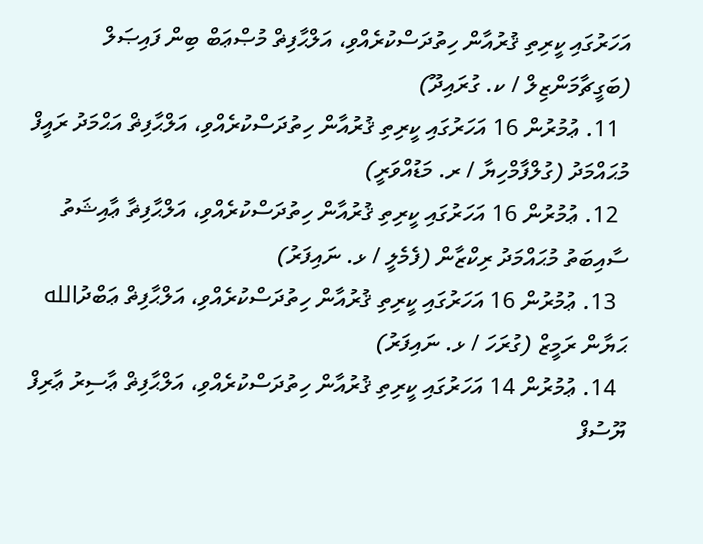އަހަރުގައި ކީރިތި ޤުރުއާން ހިތުދަސްކުރެއްވި، އަލްޙާފިޡް މުޞްޢަބް ބިން ފައިޞަލް (ބަގީޗާމަންޒިލް / ކ. ގުރައިދޫ)
  11. ޢުމުރުން 16 އަހަރުގައި ކީރިތި ޤުރުއާން ހިތުދަސްކުރެއްވި، އަލްޙާފިޡް އަޙްމަދު ރައީފް މުޙައްމަދު (ގުލްފާމްހިޔާ / ރ. މަޑުއްވަރީ)
  12. ޢުމުރުން 16 އަހަރުގައި ކީރިތި ޤުރުއާން ހިތުދަސްކުރެއްވި، އަލްޙާފިޡާ ޢާއިޝަތު ސާއިބަތު މުޙައްމަދު ރިކްޒާން (ފެމެލީ / ޅ. ނައިފަރު)
  13. ޢުމުރުން 16 އަހަރުގައި ކީރިތި ޤުރުއާން ހިތުދަސްކުރެއްވި، އަލްޙާފިޡް ޢަބްދުالله ޙަޔާން ރަމީޒް (ގުރަހަ / ޅ. ނައިފަރު)
  14. ޢުމުރުން 14 އަހަރުގައި ކީރިތި ޤުރުއާން ހިތުދަސްކުރެއްވި، އަލްޙާފިޡް ޢާސިރު ޢާރިފް ޔޫސުފް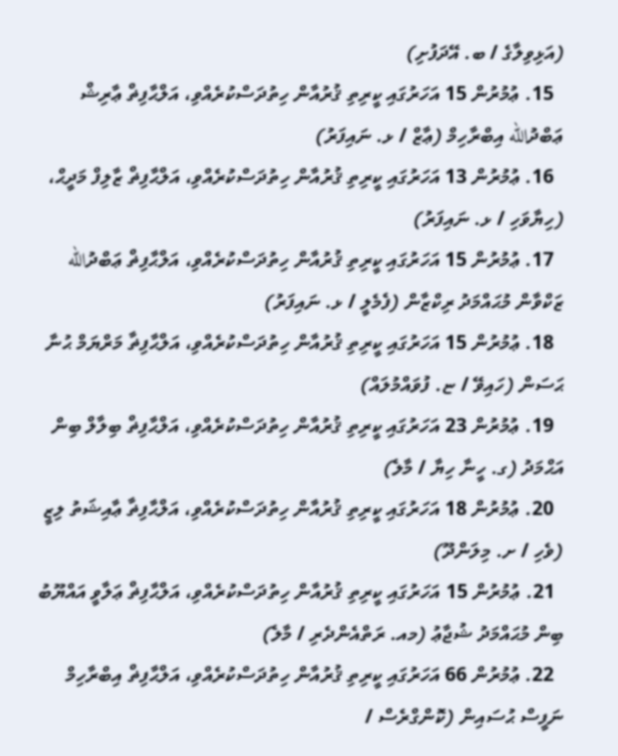(އަޅިވިލާގެ / ބ. އޭދަފުށި)
  15. ޢުމުރުން 15 އަހަރުގައި ކީރިތި ޤުރުއާން ހިތުދަސްކުރެއްވި، އަލްޙާފިޡް ޢާރިޝް ޢަބްދުالله އިބްރާހިމް (ޢާޒް / ޅ. ނައިފަރު)
  16. ޢުމުރުން 13 އަހަރުގައި ކީރިތި ޤުރުއާން ހިތުދަސްކުރެއްވި، އަލްޙާފިޡް ޒާލިފް މަދީޙް، (ހިޔާވަހި / ޅ. ނައިފަރު)
  17. ޢުމުރުން 15 އަހަރުގައި ކީރިތި ޤުރުއާން ހިތުދަސްކުރެއްވި، އަލްޙާފިޡް ޢަބްދުالله ޒަކްވާން މުޙައްމަދު ރިކްޒާން (ފެމެލީ / ޅ. ނައިފަރު)
  18. ޢުމުރުން 15 އަހަރުގައި ކީރިތި ޤުރުއާން ހިތުދަސްކުރެއްވި، އަލްޙާފިޡާ މަރްޔަމް ޙުނާ ޙަސަން (ހައިވޭ / ޏ. ފުވައްމުލައް)
  19. ޢުމުރުން 23 އަހަރުގައި ކީރިތި ޤުރުއާން ހިތުދަސްކުރެއްވި، އަލްޙާފިޡް ބިލާލް ބިން އަޙްމަދު (ގ. ހީނާ ހިޔާ / މާލެ)
  20. ޢުމުރުން 18 އަހަރުގައި ކީރިތި ޤުރުއާން ހިތުދަސްކުރެއްވި، އަލްޙާފިޡާ ޢާއިޝަތު ލިޒީ (ވެހި / ށ. މިލަންދޫ)
  21. ޢުމުރުން 15 އަހަރުގައި ކީރިތި ޤުރުއާން ހިތުދަސްކުރެއްވި، އަލްޙާފިޡް ޢަލާވީ އައްޔޫބު ބިން މުޙައްމަދު ޝުޖާޢު (މއ. ރަތްއެންދެރި / މާލެ)
  22. ޢުމުރުން 66 އަހަރުގައި ކީރިތި ޤުރުއާން ހިތުދަސްކުރެއްވި، އަލްޙާފިޡް އިބްރާހިމް ނަފީސް ޙުސައިން (ކޮންގްރެސް /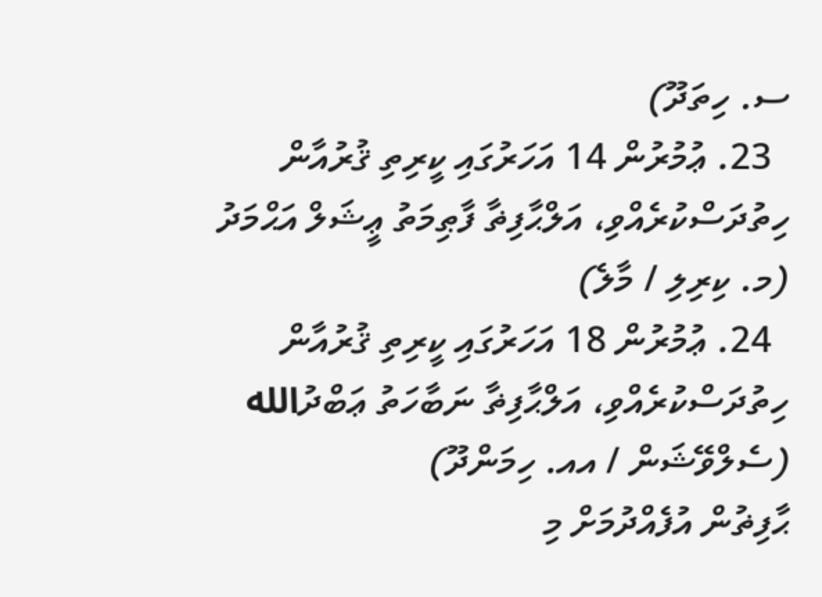ސ. ހިތަދޫ)
  23. ޢުމުރުން 14 އަހަރުގައި ކީރިތި ޤުރުއާން ހިތުދަސްކުރެއްވި، އަލްޙާފިޡާ ފާޠިމަތު ޢީޝަލް އަޙްމަދު (މ. ކިރިލި / މާލެ)
  24. ޢުމުރުން 18 އަހަރުގައި ކީރިތި ޤުރުއާން ހިތުދަސްކުރެއްވި، އަލްޙާފިޡާ ނަބާހަތު ޢަބްދުالله (ސެލްވޭޝަން / އއ. ހިމަންދޫ)
ޙާފިޡުން އުފެއްދުމަށް މި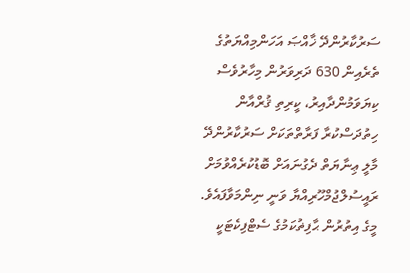ސަރުކާރުންދޭ ޚާއްޞަ އަހަންމިއްޔަތުގެ ތެރެއިން 630 ދަރިވަރުން މިހާރުވެސް ކިޔަވަމުންދާއިރު، ކީރިތި ޤުރްއާން ހިތުދަސްކުރާ ފަރާތްތަކަށް ސަރުކާރުންދޭ މާލީ ޢިނާޔަތް ދެގުނައަށް ބޮޑުކުރެއްވުމަށް ރައީސުލްޖުމްހޫރިއްޔާ ވަނީ ނިންމަވާފައެވެ.
މީގެ އިތުރުން ޙާފިޡުކަމުގެ ސެޓްފިކެޓަކީ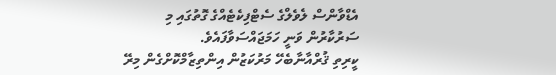އެޑްވާންސް ލެވެލްގެ ސެޓްފިކެޓެއްގެ ގޮތުގައި މި ސަރުކާރުން ވަނީ ހަމަޖައްސަވާފައެވެ.
ކީރިތި ޤުރްއާނާބެހޭ މަރުކަޒުން އިންތިޒާމްކޮށްގެން މިރޭ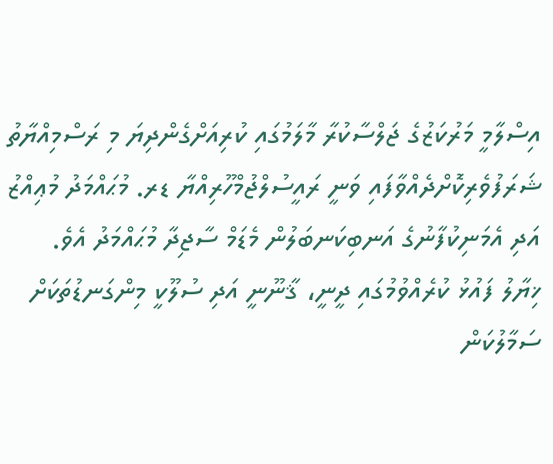އިސްލާމީ މަރުކަޒުގެ ޖަލްސާކުރާ މާލަމުގައި ކުރިއަށްގެންދިޔަ މި ރަސްމިއްޔާތު ޝަރަފުވެރިކޮށްދެއްވާފައި ވަނީ ރައީސުލްޖުމްހޫރިއްޔާ ޑރ. މުޙައްމަދު މުޢިއްޒު އަދި އެމަނިކުފާނުގެ އަނބިކަނބަލުން މެޑަމް ސާޖިދާ މުޙައްމަދު އެވެ.
ޚިޔާލު ފައުޅު ކުރެއްވުމުގައި ދީނީ، ޤާނޫނީ އަދި ސުލޫކީ މިންގަނޑުތަކަށް ސަމާލުކަން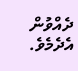ދެއްވުން އެދެމެވެ.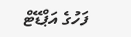ފަހުގެ އަޕްޑޭޓް